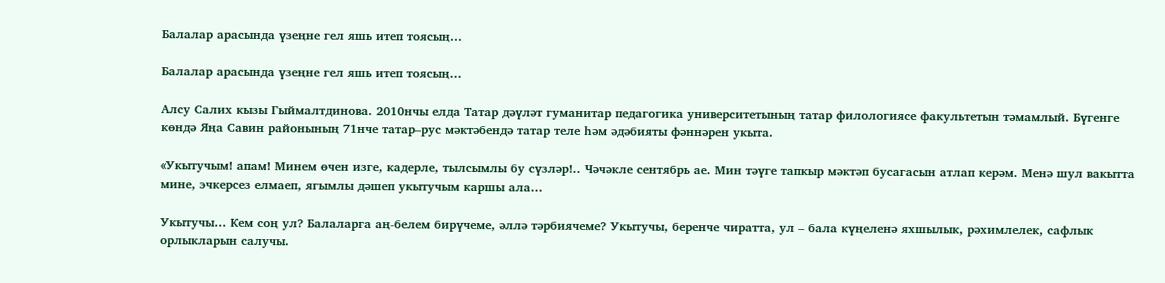Балалар арасында үзеңне гел яшь итеп тоясың…

Балалар арасында үзеңне гел яшь итеп тоясың…

Алсу Салих кызы Гыймалтдинова. 2010нчы елда Татар дәүләт гуманитар педагогика университетының татар филологиясе факультетын тәмамлый. Бүгенге көндә Яңа Савин районының 71нче татар–рус мәктәбендә татар теле һәм әдәбияты фәннәрен укыта.

«Укытучым! апам! Минем өчен изге, кадерле, тылсымлы бу сүзләр!.. Чәчәкле сентябрь ае. Мин тәүге тапкыр мәктәп бусагасын атлап керәм. Менә шул вакытта мине, эчкерсез елмаеп, ягымлы дәшеп укытучым каршы ала…

Укытучы… Кем соң ул? Балаларга аң-белем бирүчеме, әллә тәрбиячеме? Укытучы, беренче чиратта, ул – бала күңеленә яхшылык, рәхимлелек, сафлык орлыкларын салучы.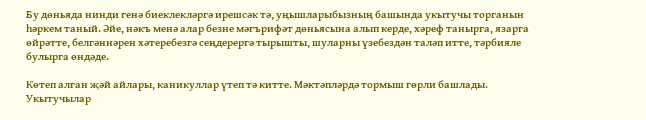Бу дөньяда нинди генә биеклекләргә ирешсәк тә, уңышларыбызның башында укытучы торганын һәркем таный. Әйе, нәкъ менә алар безне мәгърифәт дөньясына алып керде, хәреф танырга, язарга өйрәтте, белгәннәрен хәтеребезгә сеңдерергә тырышты, шуларны үзебездән таләп итте, тәрбияле булырга өндәде.

Көтеп алган җәй айлары, каникуллар үтеп тә китте. Мәктәпләрдә тормыш гөрли башлады. Укытучылар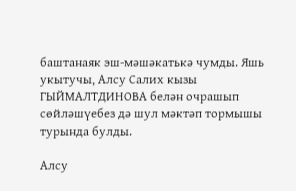баштанаяк эш-мәшәкатькә чумды. Яшь укытучы, Алсу Салих кызы ГЫЙМАЛТДИНОВА белән очрашып сөйләшүебез дә шул мәктәп тормышы турында булды.

Алсу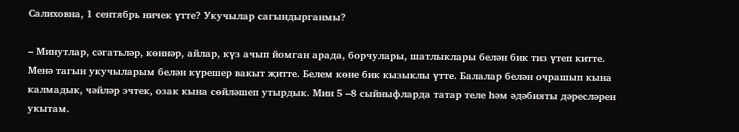Салиховна, 1 сентябрь ничек үтте? Укучылар сагындырганмы?

– Минутлар, сәгатьләр, көннәр, айлар, күз ачып йомган арада, борчулары, шатлыклары белән бик тиз үтеп китте. Менә тагын укучыларым белән күрешер вакыт җитте. Белем көне бик кызыклы үтте. Балалар белән очрашып кына калмадык, чәйләр эчтек, озак кына сөйләшеп утырдык. Мин 5 –8 сыйныфларда татар теле һәм әдәбияты дәресләрен укытам.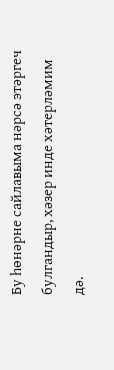Бу һөнәрне сайлавыма нәрсә этәргеч булгандыр, хәзер инде хәтерләмим дә.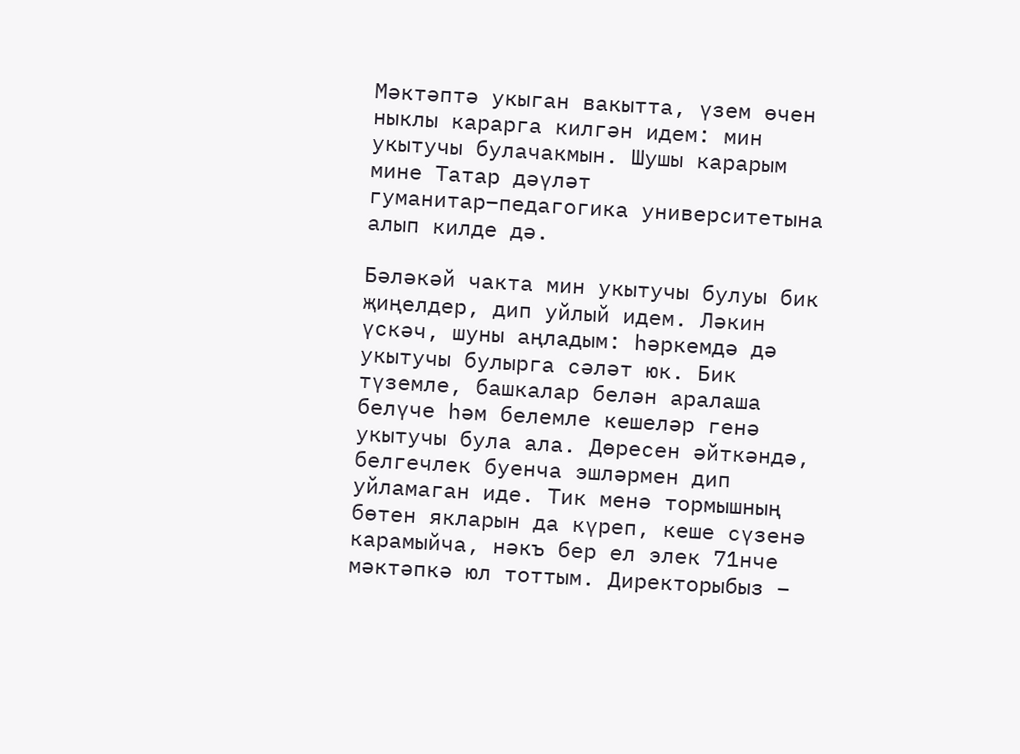Мәктәптә укыган вакытта, үзем өчен ныклы карарга килгән идем: мин укытучы булачакмын. Шушы карарым мине Татар дәүләт гуманитар–педагогика университетына алып килде дә.

Бәләкәй чакта мин укытучы булуы бик җиңелдер, дип уйлый идем. Ләкин үскәч, шуны аңладым: һәркемдә дә укытучы булырга сәләт юк. Бик түземле, башкалар белән аралаша белүче һәм белемле кешеләр генә укытучы була ала. Дөресен әйткәндә, белгечлек буенча эшләрмен дип уйламаган иде. Тик менә тормышның бөтен якларын да күреп, кеше сүзенә карамыйча, нәкъ бер ел элек 71нче мәктәпкә юл тоттым. Директорыбыз –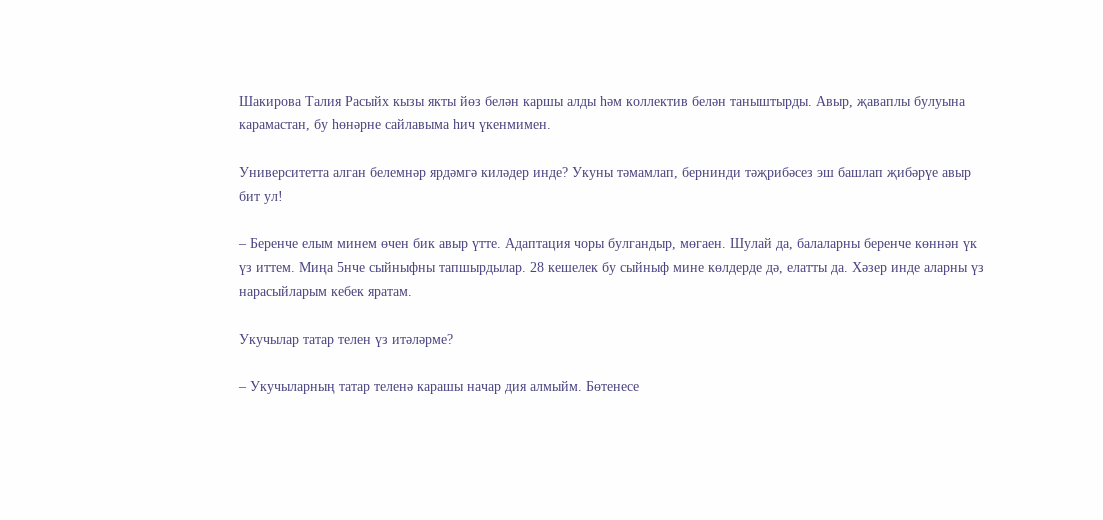Шакирова Талия Расыйх кызы якты йөз белән каршы алды һәм коллектив белән таныштырды. Авыр, җаваплы булуына карамастан, бу һөнәрне сайлавыма һич үкенмимен.

Университетта алган белемнәр ярдәмгә киләдер инде? Укуны тәмамлап, бернинди тәҗрибәсез эш башлап җибәрүе авыр бит ул!

– Беренче елым минем өчен бик авыр үтте. Адаптация чоры булгандыр, мөгаен. Шулай да, балаларны беренче көннән үк үз иттем. Миңа 5нче сыйныфны тапшырдылар. 28 кешелек бу сыйныф мине көлдерде дә, елатты да. Хәзер инде аларны үз нарасыйларым кебек яратам.

Укучылар татар телен үз итәләрме?

– Укучыларның татар теленә карашы начар дия алмыйм. Бөтенесе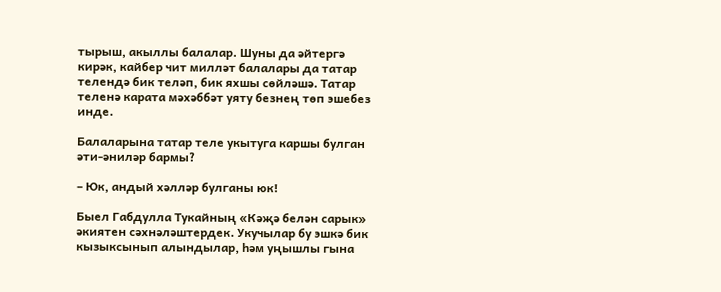тырыш, акыллы балалар. Шуны да әйтергә кирәк, кайбер чит милләт балалары да татар телендә бик теләп, бик яхшы сөйләшә. Татар теленә карата мәхәббәт уяту безнең төп эшебез инде.

Балаларына татар теле укытуга каршы булган әти-әниләр бармы?

– Юк, андый хәлләр булганы юк!

Быел Габдулла Тукайның «Кәҗә белән сарык» әкиятен сәхнәләштердек. Укучылар бу эшкә бик кызыксынып алындылар, һәм уңышлы гына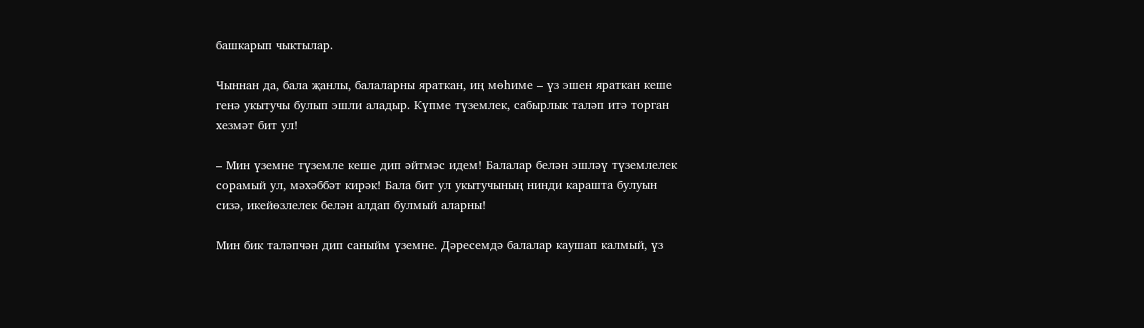башкарып чыктылар.

Чыннан да, бала җанлы, балаларны яраткан, иң мөһиме – үз эшен яраткан кеше генә укытучы булып эшли аладыр. Күпме түземлек, сабырлык таләп итә торган хезмәт бит ул!

– Мин үземне түземле кеше дип әйтмәс идем! Балалар белән эшләү түземлелек сорамый ул, мәхәббәт кирәк! Бала бит ул укытучының нинди карашта булуын сизә, икейөзлелек белән алдап булмый аларны!

Мин бик таләпчән дип саныйм үземне. Дәресемдә балалар каушап калмый, үз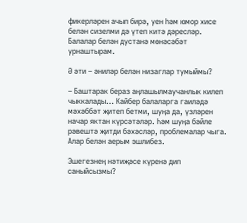фикерләрен ачып бирә, уен һәм юмор хисе белән сизелми дә үтеп китә дәресләр. Балалар белән дустанә мөнәсәбәт урнаштырам.

Ә әти – әниләр белән низаглар тумыймы?

– Баштарак бераз аңлашылмаучанлык килеп чыккалады… Кайбер балаларга гаиләдә мәхәббәт җитеп бетми, шуңа да, үзләрен начар яктан күрсәтәләр. Һәм шуңа бәйле рәвештә җитди бәхәсләр, проблемалар чыга. Алар белән аерым эшлибез.

Эшегезнең нәтиҗәсе күренә дип саныйсызмы?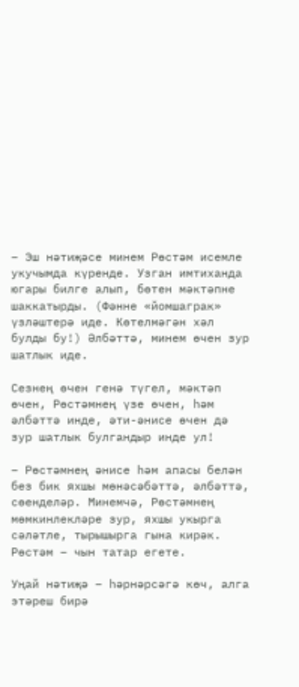– Эш нәтиҗәсе минем Рөстәм исемле укучымда күренде. Узган имтиханда югары билге алып, бөтен мәктәпне шаккатырды. (Фәнне «йомшаграк» үзләштерә иде. Көтелмәгән хәл булды бу!) Әлбәттә, минем өчен зур шатлык иде.

Сезнең өчен генә түгел, мәктәп өчен, Рөстәмнең үзе өчен, һәм әлбәттә инде, әти-әнисе өчен дә зур шатлык булгандыр инде ул!

– Рөстәмнең әнисе һәм апасы белән без бик яхшы мөнәсәбәттә, әлбәттә, сөенделәр. Минемчә, Рөстәмнең мөмкинлекләре зур, яхшы укырга сәләтле, тырышырга гына кирәк. Рөстәм – чын татар егете.

Уңай нәтиҗә – һәрнәрсәгә көч, алга этәреш бирә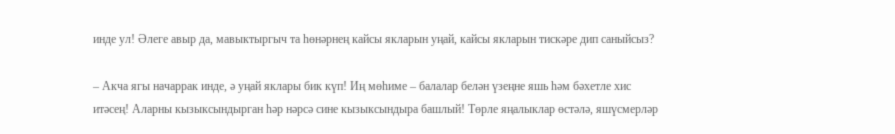инде ул! Әлеге авыр да, мавыктыргыч та һөнәрнең кайсы якларын уңай, кайсы якларын тискәре дип саныйсыз?

– Акча ягы начаррак инде, ә уңай яклары бик күп! Иң мөһиме – балалар белән үзеңне яшь һәм бәхетле хис итәсең! Аларны кызыксындырган һәр нәрсә сине кызыксындыра башлый! Төрле яңалыклар өстәлә, яшүсмерләр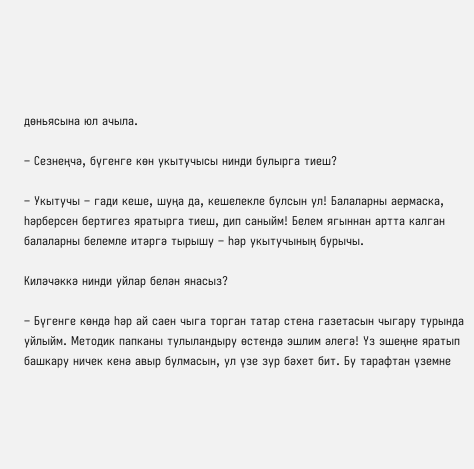дөньясына юл ачыла.

– Сезнеңчә, бүгенге көн укытучысы нинди булырга тиеш?

– Укытучы – гади кеше, шуңа да, кешелекле булсын ул! Балаларны аермаска, һәрберсен бертигез яратырга тиеш, дип саныйм! Белем ягыннан артта калган балаларны белемле итәргә тырышу – һәр укытучының бурычы.

Киләчәккә нинди уйлар белән янасыз?

– Бүгенге көндә һәр ай саен чыга торган татар стена газетасын чыгару турында уйлыйм. Методик папканы тулыландыру өстендә эшлим әлегә! Үз эшеңне яратып башкару ничек кенә авыр булмасын, ул үзе зур бәхет бит. Бу тарафтан үземне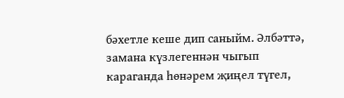бәхетле кеше дип саныйм. Әлбәттә, замана күзлегеннән чыгып караганда һөнәрем җиңел түгел,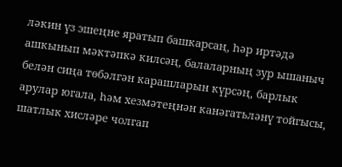ләкин үз эшеңне яратып башкарсаң, һәр иртәдә ашкынып мәктәпкә килсәң, балаларның зур ышаныч белән сиңа төбәлгән карашларын күрсәң, барлык арулар югала, һәм хезмәтеңнән канәгатьләнү тойгысы, шатлык хисләре чолгап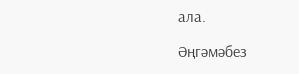ала.

Әңгәмәбез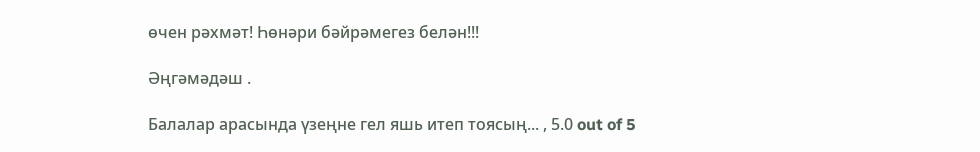өчен рәхмәт! Һөнәри бәйрәмегез белән!!!

Әңгәмәдәш .

Балалар арасында үзеңне гел яшь итеп тоясың... , 5.0 out of 5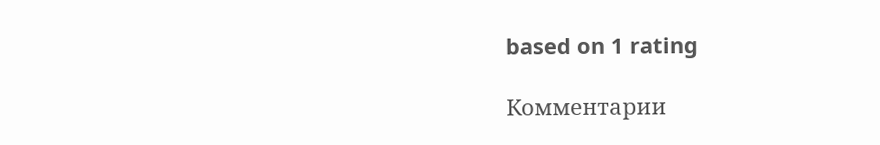based on 1 rating

Комментарии